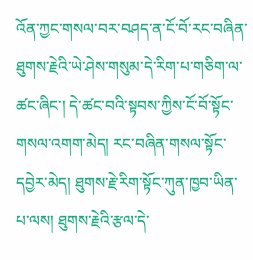འོན་ཀྱང་གསལ་བར་བཤད་ན་ངོ་བོ་རང་བཞིན་ཐུགས་རྗེའི་ཡེ་ཤེས་གསུམ་དེ་རིག་པ་གཅིག་ལ་ཚང་ཞིང་། དེ་ཚང་བའི་སྟབས་ཀྱིས་ངོ་བོ་སྟོང་གསལ་འགག་མེད། རང་བཞིན་གསལ་སྟོང་དབྱེར་མེད། ཐུགས་རྗེ་རིག་སྟོང་ཀུན་ཁྱབ་ཡིན་པ་ལས། ཐུགས་རྗེའི་རྩལ་དེ་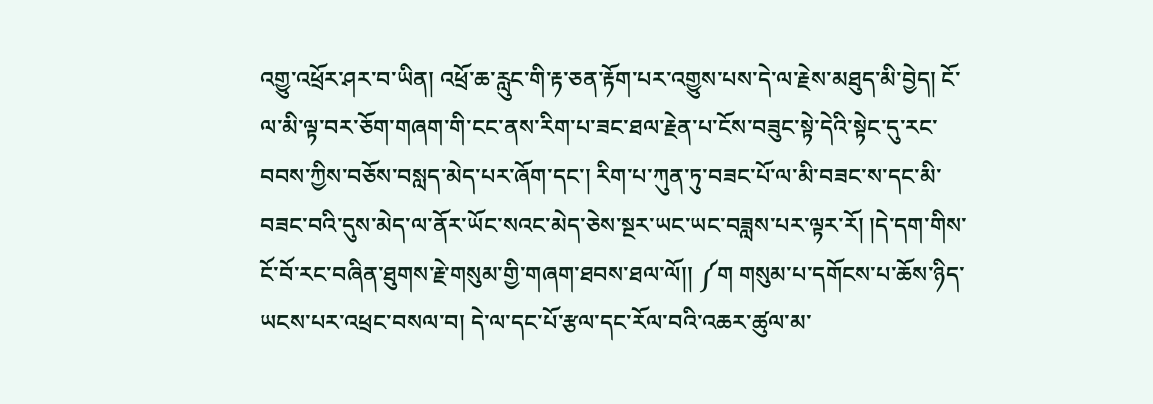འགྱུ་འཕྲོར་ཤར་བ་ཡིན། འཕྲོ་ཆ་རླུང་གི་རྟ་ཅན་རྟོག་པར་འགྱུས་པས་དེ་ལ་རྗེས་མཐུད་མི་བྱེད། ངོ་ལ་མི་ལྟ་བར་ཅོག་གཞག་གི་ངང་ནས་རིག་པ་ཟང་ཐལ་རྗེན་པ་ངོས་བཟུང་སྟེ་དེའི་སྟེང་དུ་རང་བབས་ཀྱིས་བཅོས་བསླད་མེད་པར་ཞོག་དང་། རིག་པ་ཀུན་ཏུ་བཟང་པོ་ལ་མི་བཟང་ས་དང་མི་བཟང་བའི་དུས་མེད་ལ་ནོར་ཡོང་སའང་མེད་ཅེས་སྔར་ཡང་ཡང་བཟླས་པར་ལྟར་རོ། །དེ་དག་གིས་ངོ་བོ་རང་བཞིན་ཐུགས་རྗེ་གསུམ་གྱི་གཞག་ཐབས་ཐལ་ལོ།། ༼ག གསུམ་པ་དགོངས་པ་ཆོས་ཉིད་ཡངས་པར་འཕྲང་བསལ་བ། དེ་ལ་དང་པོ་རྩལ་དང་རོལ་བའི་འཆར་ཚུལ་མ་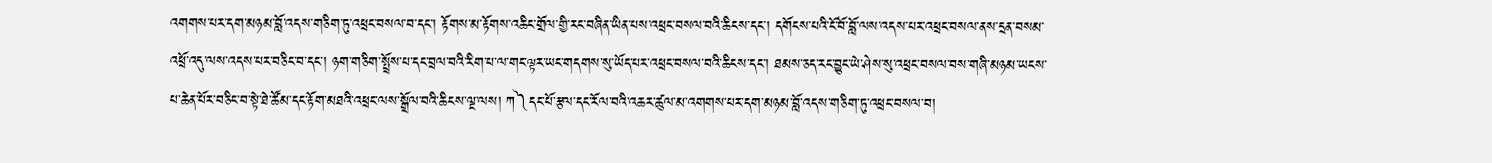འགགས་པར་དག་མཉམ་བློ་འདས་གཅིག་ཏུ་འཕྲང་བསལ་བ་དང་། རྟོགས་མ་རྟོགས་འཆིང་གྲོལ་གྱི་རང་བཞིན་ཡིན་པས་འཕྲང་བསལ་བའི་ཆིངས་དང་། དགོངས་པའི་ངོ་བོ་བློ་ལས་འདས་པར་འཕྲང་བསལ་ནས་དྲན་བསམ་འཕྲོ་འདུ་ལས་འདས་པར་བཅིང་བ་དང་། ཉག་གཅིག་སྤྲོས་པ་དང་བྲལ་བའི་རིག་པ་ལ་གང་ལྟར་ཡང་གདགས་སུ་ཡོད་པར་འཕྲང་བསལ་བའི་ཆིངས་དང་། ཐམས་ཅད་རང་བྱུང་ཡེ་ཤེས་སུ་འཕྲང་བསལ་བས་གཞི་མཉམ་ཡངས་པ་ཆེན་པོར་བཅིང་བ་སྟེ་ཐེ་ཚོམ་དང་རྟོག་མཐའི་འཕྲང་ལས་སྒྲོལ་བའི་ཆིངས་ལྔ་ལས། ཀ༽དང་པོ་རྩལ་དང་རོལ་བའི་འཆར་ཚུལ་མ་འགགས་པར་དག་མཉམ་བློ་འདས་གཅིག་ཏུ་འཕྲང་བསལ་བ།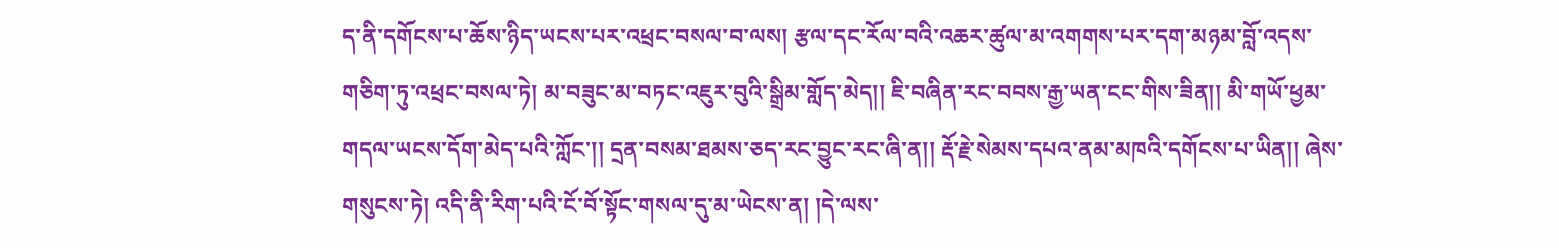ད་ནི་དགོངས་པ་ཆོས་ཉིད་ཡངས་པར་འཕྲང་བསལ་བ་ལས། རྩལ་དང་རོལ་བའི་འཆར་ཚུལ་མ་འགགས་པར་དག་མཉམ་བློ་འདས་གཅིག་ཏུ་འཕྲང་བསལ་ཏེ། མ་བཟུང་མ་བཏང་འཇུར་བུའི་སྒྲིམ་གློད་མེད།། ཇི་བཞིན་རང་བབས་རྒྱ་ཡན་ངང་གིས་ཟིན།། མི་གཡོ་ཕྱམ་གདལ་ཡངས་དོག་མེད་པའི་ཀློང་།། དྲན་བསམ་ཐམས་ཅད་རང་བྱུང་རང་ཞི་ན།། རྡོ་རྗེ་སེམས་དཔའ་ནམ་མཁའི་དགོངས་པ་ཡིན།། ཞེས་གསུངས་ཏེ། འདི་ནི་རིག་པའི་ངོ་བོ་སྟོང་གསལ་དུ་མ་ཡེངས་ན། །དེ་ལས་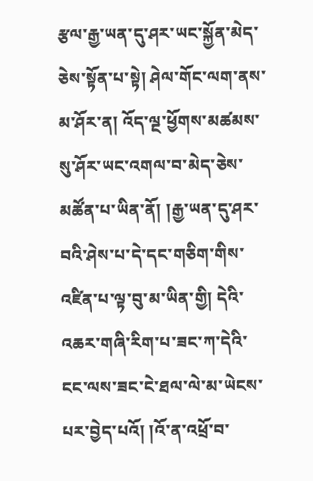རྩལ་རྒྱ་ཡན་དུ་ཤར་ཡང་སྐྱོན་མེད་ཅེས་སྟོན་པ་སྟེ། ཤེལ་གོང་ལག་ནས་མ་ཤོར་ན། འོད་ལྔ་ཕྱོགས་མཚམས་སུ་ཤོར་ཡང་འགལ་བ་མེད་ཅེས་མཚོན་པ་ཡིན་ནོ། །རྒྱ་ཡན་དུ་ཤར་བའི་ཤེས་པ་དེ་དང་གཅིག་གིས་འཛིན་པ་ལྟ་བུ་མ་ཡིན་གྱི། དེའི་འཆར་གཞི་རིག་པ་ཟང་ཀ་དེའི་ངང་ལས་ཟང་ངེ་ཐལ་ལེ་མ་ཡེངས་པར་བྱེད་པའོ། །འོ་ན་འཕྲོ་བ་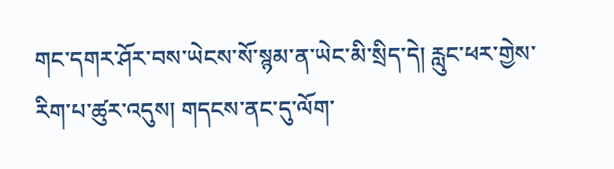གང་དགར་ཤོར་བས་ཡེངས་སོ་སྙམ་ན་ཡེང་མི་སྲིད་དེ། རླུང་ཕར་གྱེས་རིག་པ་ཚུར་འདུས། གདངས་ནང་དུ་ལོག་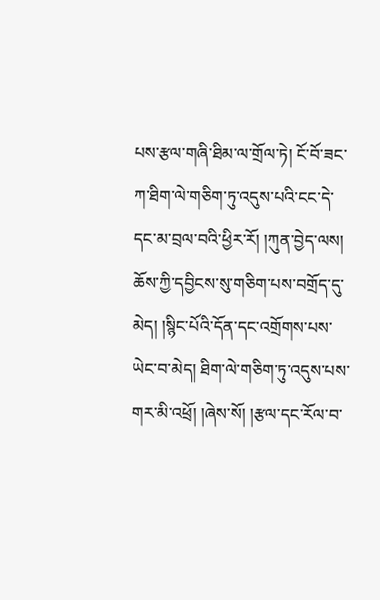པས་རྩལ་གཞི་ཐིམ་ལ་གྲོལ་ཏེ། ངོ་བོ་ཟང་ཀ་ཐིག་ལེ་གཅིག་ཏུ་འདུས་པའི་ངང་དེ་དང་མ་བྲལ་བའི་ཕྱིར་རོ། །ཀུན་བྱེད་ལས། ཆོས་ཀྱི་དབྱིངས་སུ་གཅིག་པས་བགྲོད་དུ་མེད། །སྙིང་པོའི་དོན་དང་འགྲོགས་པས་ཡེང་བ་མེད། ཐིག་ལེ་གཅིག་ཏུ་འདུས་པས་གར་མི་འཕྲོ། །ཞེས་སོ། །རྩལ་དང་རོལ་བ་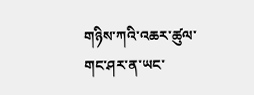གཉིས་ཀའི་འཆར་ཚུལ་གང་ཤར་ན་ཡང་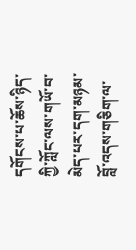དགོངས་པ་ཆོས་ཉིད་ཀྱི་ཀློང་ལས་གཡོ་བ་མེད་པར་དག་མཉམ་བློ་འདས་གཅིག་ལ་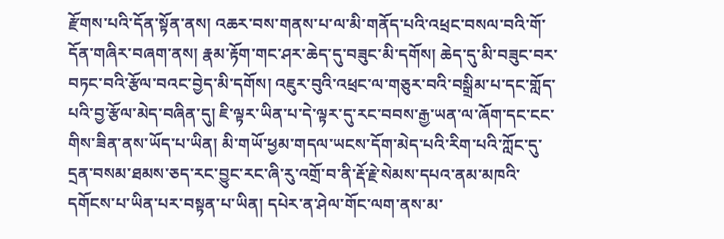རྫོགས་པའི་དོན་སྟོན་ནས། འཆར་བས་གནས་པ་ལ་མི་གནོད་པའི་འཕྲང་བསལ་བའི་གོ་དོན་གཞིར་བཞག་ནས། རྣམ་རྟོག་གང་ཤར་ཆེད་དུ་བཟུང་མི་དགོས། ཆེད་དུ་མི་བཟུང་བར་བཏང་བའི་རྩོལ་བའང་བྱེད་མི་དགོས། འཇུར་བུའི་འཕྲང་ལ་གཅུར་བའི་བསྒྲིམ་པ་དང་གློད་པའི་བྱ་རྩོལ་མེད་བཞིན་དུ། ཇི་ལྟར་ཡིན་པ་དེ་ལྟར་དུ་རང་བབས་རྒྱ་ཡན་ལ་ཞོག་དང་ངང་གིས་ཟིན་ནས་ཡོད་པ་ཡིན། མི་གཡོ་ཕྱམ་གདལ་ཡངས་དོག་མེད་པའི་རིག་པའི་ཀློང་དུ་དྲན་བསམ་ཐམས་ཅད་རང་བྱུང་རང་ཞི་རུ་འགྲོ་བ་ནི་རྡོ་རྗེ་སེམས་དཔའ་ནམ་མཁའི་དགོངས་པ་ཡིན་པར་བསྟན་པ་ཡིན། དཔེར་ན་ཤེལ་གོང་ལག་ནས་མ་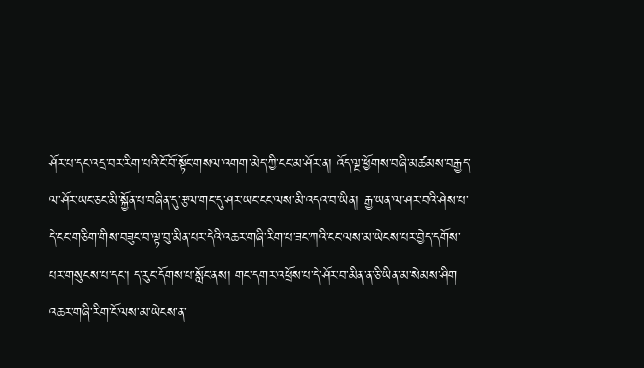ཤོར་པ་དང་འདྲ་བར་རིག་པའི་ངོ་བོ་སྟོང་གསལ་འགག་མེད་ཀྱི་ངང་མ་ཤོར་ན། འོད་ལྔ་ཕྱོགས་བཞི་མཚམས་བརྒྱད་ལ་ཤོར་ཡང་ཅང་མི་སྐྱོན་པ་བཞིན་དུ་རྩལ་གང་དུ་ཤར་ཡང་ངང་ལས་མི་འདའ་བ་ཡིན། རྒྱ་ཡན་ལ་ཤར་བའི་ཤེས་པ་དེ་ངང་གཅིག་གིས་བཟུང་བ་ལྟ་བུ་མིན་པར་དེའི་འཆར་གཞི་རིག་པ་ཟང་ཀའི་ངང་ལས་མ་ཡེངས་པར་བྱེད་དགོས་པར་གསུངས་པ་དང་། ད་རུང་དོགས་པ་སློང་ནས། གང་དགར་འཕྲོས་པ་དེ་ཤོར་བ་མིན་ན་ཅི་ཡིན་མ་སེམས་ཤིག འཆར་གཞི་རིག་ངོ་ལས་མ་ཡེངས་ན་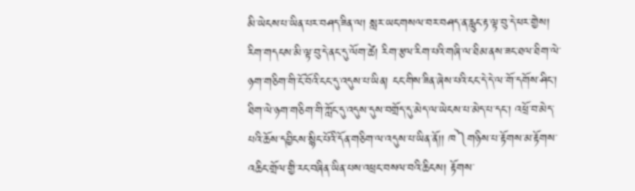མི་ཡེངས་པ་ཡིན་པར་བཤད་ཟིན་ལ། སླར་ཡང་གསལ་བར་བཤད་ན་རླུང་རྟ་ལྟ་བུ་དེ་ཕར་གྱེས། རིག་གདངས་མི་ལྟ་བུ་དེ་ནང་དུ་ལོག་ཚེ། རིག་རྩལ་རིག་པའི་གཞི་ལ་ཐིམ་ནས་ཟང་ཐལ་ཐིག་ལེ་ཉག་གཅིག་གི་ངོ་བོའི་ངང་དུ་འདུས་པ་ཡིན། ངང་གིས་ཟིན་ཞེས་པའི་ངང་དེ་དེ་ལ་གོ་དགོས་ཤིང་། ཐིག་ལེ་ཉག་གཅིག་གི་ཀློང་དུ་འདུས་དུས་བགྲོད་དུ་མེད་ལ་ཡེངས་པ་མེད་པ་དང་། འཕྲོ་བ་མེད་པའི་ཆོས་དབྱིངས་སྙིང་པོའི་དོན་གཅིག་ལ་འདུས་པ་ཡིན་ནོ།། ཁ༽གཉིས་པ་རྟོགས་མ་རྟོགས་འཆིང་གྲོལ་གྱི་རང་བཞིན་ཡིན་པས་འཕྲང་བསལ་བའི་ཆིངས། རྟོགས་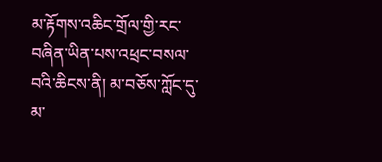མ་རྟོགས་འཆིང་གྲོལ་གྱི་རང་བཞིན་ཡིན་པས་འཕྲང་བསལ་བའི་ཆིངས་ནི། མ་བཅོས་ཀློང་དུ་མ་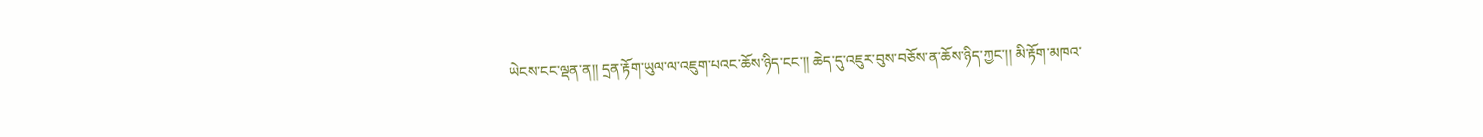ཡེངས་ངང་ལྡན་ན།། དྲན་རྟོག་ཡུལ་ལ་འཇུག་པའང་ཆོས་ཉིད་ངང་།། ཆེད་དུ་འཇུར་བུས་བཅོས་ན་ཆོས་ཉིད་ཀྱང་།། མི་རྟོག་མཁའ་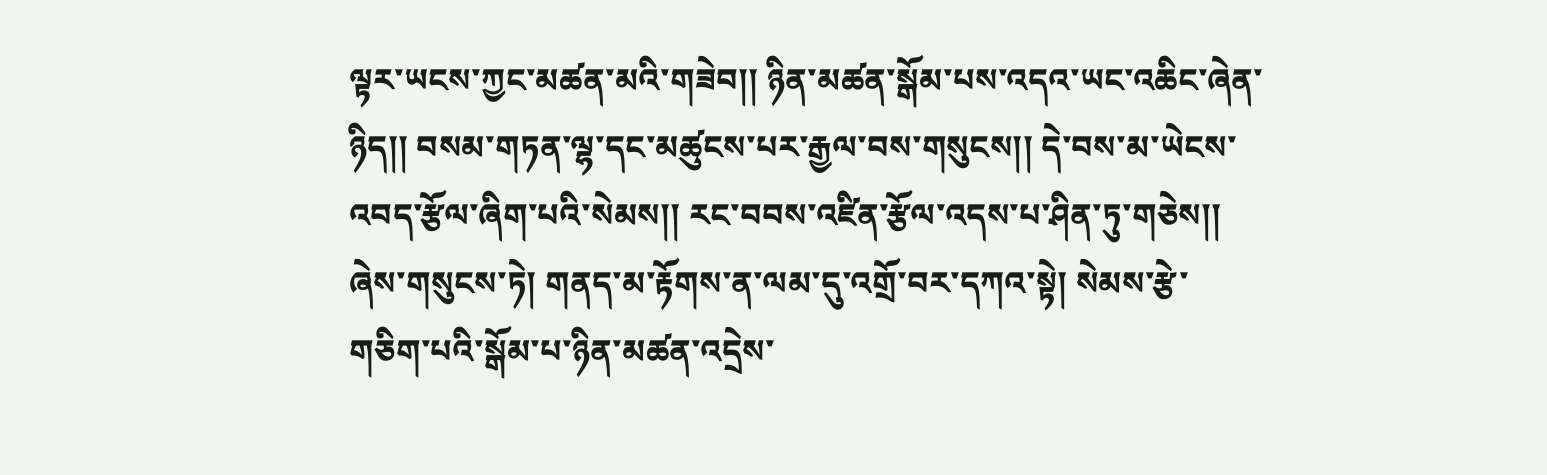ལྟར་ཡངས་ཀྱང་མཚན་མའི་གཟེབ།། ཉིན་མཚན་སྒོམ་པས་འདའ་ཡང་འཆིང་ཞེན་ཉིད།། བསམ་གཏན་ལྷ་དང་མཚུངས་པར་རྒྱལ་བས་གསུངས།། དེ་བས་མ་ཡེངས་འབད་རྩོལ་ཞིག་པའི་སེམས།། རང་བབས་འཛིན་རྩོལ་འདས་པ་ཤིན་ཏུ་གཅེས།། ཞེས་གསུངས་ཏེ། གནད་མ་རྟོགས་ན་ལམ་དུ་འགྲོ་བར་དཀའ་སྟེ། སེམས་རྩེ་གཅིག་པའི་སྒོམ་པ་ཉིན་མཚན་འདྲེས་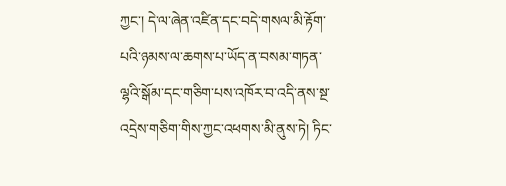ཀྱང་། དེ་ལ་ཞེན་འཛིན་དང་བདེ་གསལ་མི་རྟོག་པའི་ཉམས་ལ་ཆགས་པ་ཡོད་ན་བསམ་གཏན་ལྷའི་སྒོམ་དང་གཅིག་པས་འཁོར་བ་འདི་ནས་སྔ་འདྲེས་གཅིག་གིས་ཀྱང་འཕགས་མི་ནུས་ཏེ། ཏིང་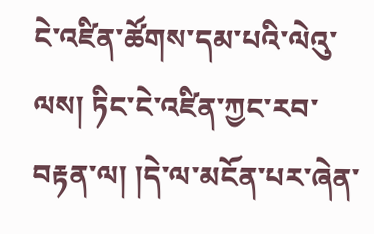ངེ་འཛིན་ཚོགས་དམ་པའི་ལེའུ་ལས། ཏིང་ངེ་འཛིན་ཀྱང་རབ་བརྟན་ལ། །དེ་ལ་མངོན་པར་ཞེན་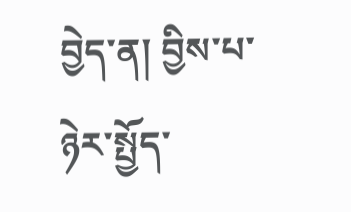བྱེད་ན། བྱིས་པ་ཉེར་སྤྱོད་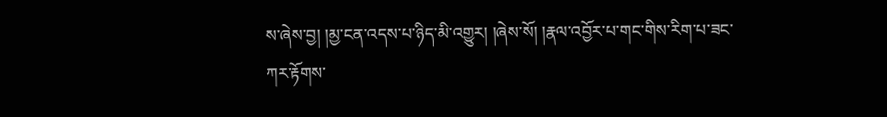ས་ཞེས་བྱ། །མྱ་ངན་འདས་པ་ཉིད་མི་འགྱུར། །ཞེས་སོ། །རྣལ་འབྱོར་པ་གང་གིས་རིག་པ་ཟང་ཀར་རྟོགས་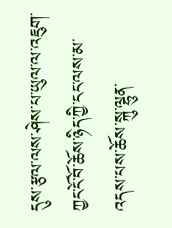དུས་རྩལ་ལས་ཤེས་པ་ཡུལ་ལ་འཇུག་ཀྱང་ངོ་བོ་ཆོས་ཉིད་ཀྱི་ངང་ལས་མ་འདས་པས་ཆོས་སྐུ་ལྷུན་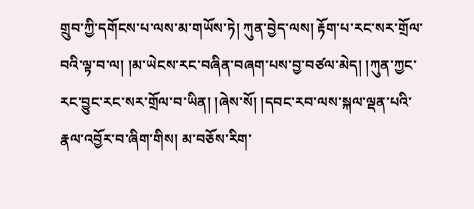གྲུབ་ཀྱི་དགོངས་པ་ལས་མ་གཡོས་ཏེ། ཀུན་བྱེད་ལས། རྟོག་པ་རང་སར་གྲོལ་བའི་ལྟ་བ་ལ། །མ་ཡེངས་རང་བཞིན་བཞག་པས་བྱ་བཙལ་མེད། །ཀུན་ཀྱང་རང་བྱུང་རང་སར་གྲོལ་བ་ཡིན། །ཞེས་སོ། །དབང་རབ་ལས་སྐལ་ལྡན་པའི་རྣལ་འབྱོར་བ་ཞིག་གིས། མ་བཅོས་རིག་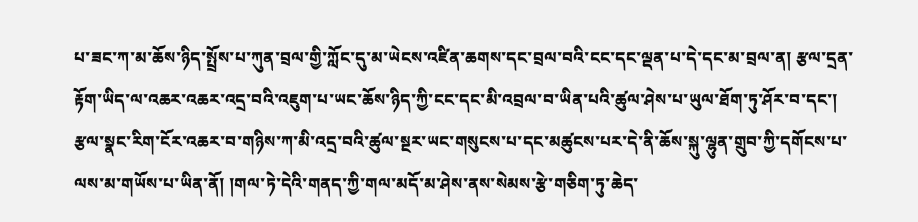པ་ཟང་ཀ་མ་ཆོས་ཉིད་སྤྲོས་པ་ཀུན་བྲལ་གྱི་ཀློང་དུ་མ་ཡེངས་འཛིན་ཆགས་དང་བྲལ་བའི་ངང་དང་ལྡན་པ་དེ་དང་མ་བྲལ་ན། རྩལ་དྲན་རྟོག་ཡིད་ལ་འཆར་འཆར་འདྲ་བའི་འཇུག་པ་ཡང་ཆོས་ཉིད་ཀྱི་ངང་དང་མི་འབྲལ་བ་ཡིན་པའི་ཚུལ་ཤེས་པ་ཡུལ་ཐོག་ཏུ་ཤོར་བ་དང་། རྩལ་སྣང་རིག་ངོར་འཆར་བ་གཉིས་ཀ་མི་འདྲ་བའི་ཚུལ་སྔར་ཡང་གསུངས་པ་དང་མཚུངས་པར་དེ་ནི་ཆོས་སྐུ་ལྷུན་གྲུབ་ཀྱི་དགོངས་པ་ལས་མ་གཡོས་པ་ཡིན་ནོ། །གལ་ཏེ་དེའི་གནད་ཀྱི་གལ་མདོ་མ་ཤེས་ནས་སེམས་རྩེ་གཅིག་ཏུ་ཆེད་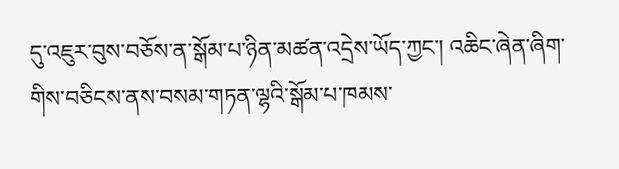དུ་འཇུར་བུས་བཅོས་ན་སྒོམ་པ་ཉིན་མཚན་འདྲེས་ཡོད་ཀྱང་། འཆིང་ཞེན་ཞིག་གིས་བཅིངས་ནས་བསམ་གཏན་ལྷའི་སྒོམ་པ་ཁམས་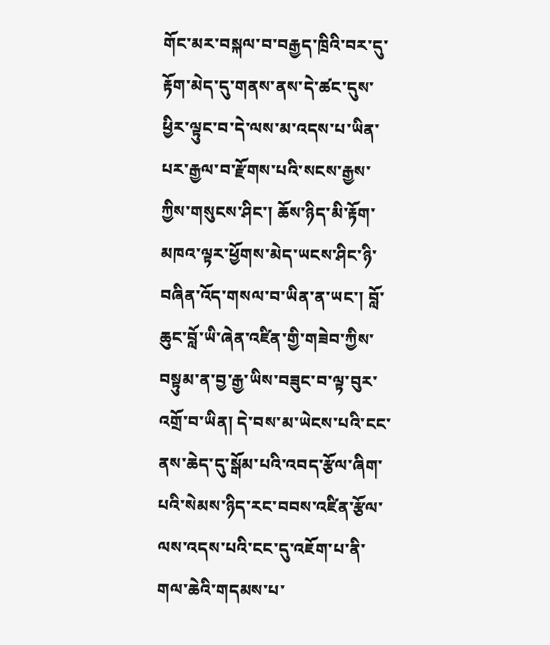གོང་མར་བསྐལ་བ་བརྒྱད་ཁྲིའི་བར་དུ་རྟོག་མེད་དུ་གནས་ནས་དེ་ཚང་དུས་ཕྱིར་ལྟུང་བ་དེ་ལས་མ་འདས་པ་ཡིན་པར་རྒྱལ་བ་རྫོགས་པའི་སངས་རྒྱས་ཀྱིས་གསུངས་ཤིང་། ཆོས་ཉིད་མི་རྟོག་མཁའ་ལྟར་ཕྱོགས་མེད་ཡངས་ཤིང་ཉི་བཞིན་འོད་གསལ་བ་ཡིན་ན་ཡང་། བློ་ཆུང་བློ་ཡི་ཞེན་འཛིན་གྱི་གཟེབ་ཀྱིས་བསྟུམ་ན་བྱ་རྒྱ་ཡིས་བཟུང་བ་ལྟ་བུར་འགྲོ་བ་ཡིན། དེ་བས་མ་ཡེངས་པའི་ངང་ནས་ཆེད་དུ་སྒོམ་པའི་འབད་རྩོལ་ཞིག་པའི་སེམས་ཉིད་རང་བབས་འཛིན་རྩོལ་ལས་འདས་པའི་ངང་དུ་འཇོག་པ་ནི་གལ་ཆེའི་གདམས་པ་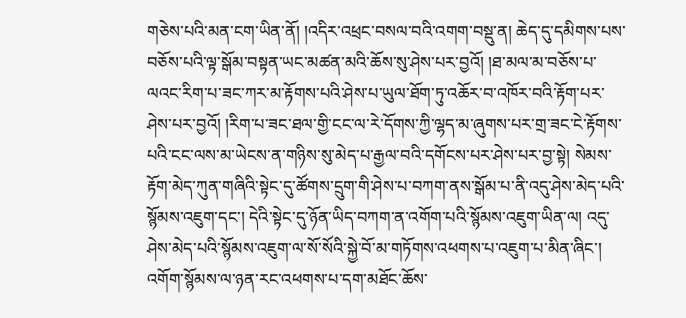གཅེས་པའི་མན་ངག་ཡིན་ནོ། །འདིར་འཕྲང་བསལ་བའི་འགག་བསྡུ་ན། ཆེད་དུ་དམིགས་པས་བཅོས་པའི་ལྟ་སྒོམ་བསྟན་ཡང་མཚན་མའི་ཆོས་སུ་ཤེས་པར་བྱའོ། །ཐ་མལ་མ་བཅོས་པ་ལའང་རིག་པ་ཟང་ཀར་མ་རྟོགས་པའི་ཤེས་པ་ཡུལ་ཐོག་ཏུ་འཆོར་བ་འཁོར་བའི་རྟོག་པར་ཤེས་པར་བྱའོ། །རིག་པ་ཟང་ཐལ་གྱི་ངང་ལ་རེ་དོགས་ཀྱི་ལྷད་མ་ཞུགས་པར་གྲ་ཟང་ངེ་རྟོགས་པའི་ངང་ལས་མ་ཡེངས་ན་གཉིས་སུ་མེད་པ་རྒྱལ་བའི་དགོངས་པར་ཤེས་པར་བྱ་སྟེ། སེམས་རྟོག་མེད་ཀུན་གཞིའི་སྟེང་དུ་ཚོགས་དྲུག་གི་ཤེས་པ་བཀག་ནས་སྒོམ་པ་ནི་འདུ་ཤེས་མེད་པའི་སྙོམས་འཇུག་དང་། དེའི་སྟེང་དུ་ཉོན་ཡིད་བཀག་ན་འགོག་པའི་སྙོམས་འཇུག་ཡིན་ལ། འདུ་ཤེས་མེད་པའི་སྙོམས་འཇུག་ལ་སོ་སོའི་སྐྱེ་བོ་མ་གཏོགས་འཕགས་པ་འཇུག་པ་མིན་ཞིང་། འགོག་སྙོམས་ལ་ཉན་རང་འཕགས་པ་དག་མཐོང་ཆོས་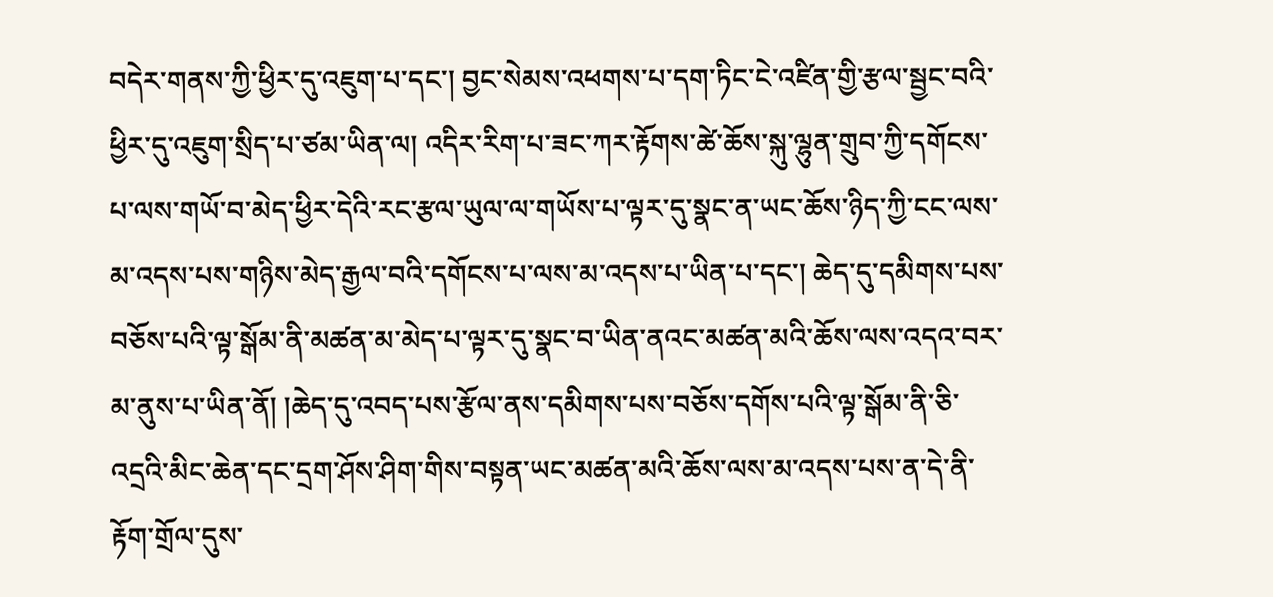བདེར་གནས་ཀྱི་ཕྱིར་དུ་འཇུག་པ་དང་། བྱང་སེམས་འཕགས་པ་དག་ཏིང་ངེ་འཛིན་གྱི་རྩལ་སྦྱང་བའི་ཕྱིར་དུ་འཇུག་སྲིད་པ་ཙམ་ཡིན་ལ། འདིར་རིག་པ་ཟང་ཀར་རྟོགས་ཚེ་ཆོས་སྐུ་ལྷུན་གྲུབ་ཀྱི་དགོངས་པ་ལས་གཡོ་བ་མེད་ཕྱིར་དེའི་རང་རྩལ་ཡུལ་ལ་གཡོས་པ་ལྟར་དུ་སྣང་ན་ཡང་ཆོས་ཉིད་ཀྱི་ངང་ལས་མ་འདས་པས་གཉིས་མེད་རྒྱལ་བའི་དགོངས་པ་ལས་མ་འདས་པ་ཡིན་པ་དང་། ཆེད་དུ་དམིགས་པས་བཅོས་པའི་ལྟ་སྒོམ་ནི་མཚན་མ་མེད་པ་ལྟར་དུ་སྣང་བ་ཡིན་ནའང་མཚན་མའི་ཆོས་ལས་འདའ་བར་མ་ནུས་པ་ཡིན་ནོ། །ཆེད་དུ་འབད་པས་རྩོལ་ནས་དམིགས་པས་བཅོས་དགོས་པའི་ལྟ་སྒོམ་ནི་ཅི་འདྲའི་མིང་ཆེན་དང་དྲག་ཤོས་ཤིག་གིས་བསྟན་ཡང་མཚན་མའི་ཆོས་ལས་མ་འདས་པས་ན་དེ་ནི་རྟོག་གྲོལ་དུས་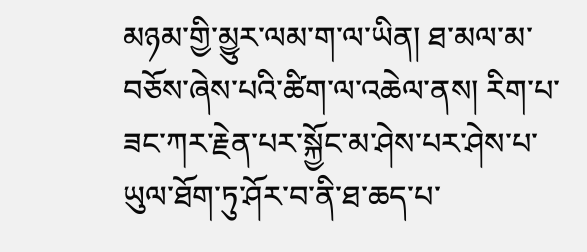མཉམ་གྱི་མྱུར་ལམ་ག་ལ་ཡིན། ཐ་མལ་མ་བཅོས་ཞེས་པའི་ཚིག་ལ་འཆེལ་ནས། རིག་པ་ཟང་ཀར་རྗེན་པར་སྐྱོང་མ་ཤེས་པར་ཤེས་པ་ཡུལ་ཐོག་ཏུ་ཤོར་བ་ནི་ཐ་ཆད་པ་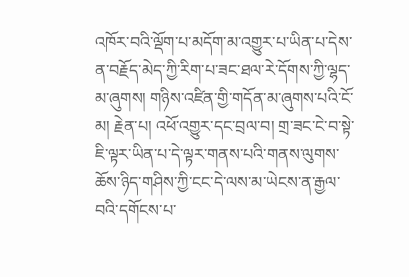འཁོར་བའི་ལྡོག་པ་མདོག་མ་འགྱུར་པ་ཡིན་པ་དེས་ན་བརྗོད་མེད་ཀྱི་རིག་པ་ཟང་ཐལ་རེ་དོགས་ཀྱི་ལྷད་མ་ཞུགས། གཉིས་འཛིན་གྱི་གདོན་མ་ཞུགས་པའི་ངོ་མ། རྗེན་པ། འཕོ་འགྱུར་དང་བྲལ་བ། གྲ་ཟང་ངེ་བ་སྟེ་ཇི་ལྟར་ཡིན་པ་དེ་ལྟར་གནས་པའི་གནས་ལུགས་ཆོས་ཉིད་གཤིས་ཀྱི་ངང་དེ་ལས་མ་ཡེངས་ན་རྒྱལ་བའི་དགོངས་པ་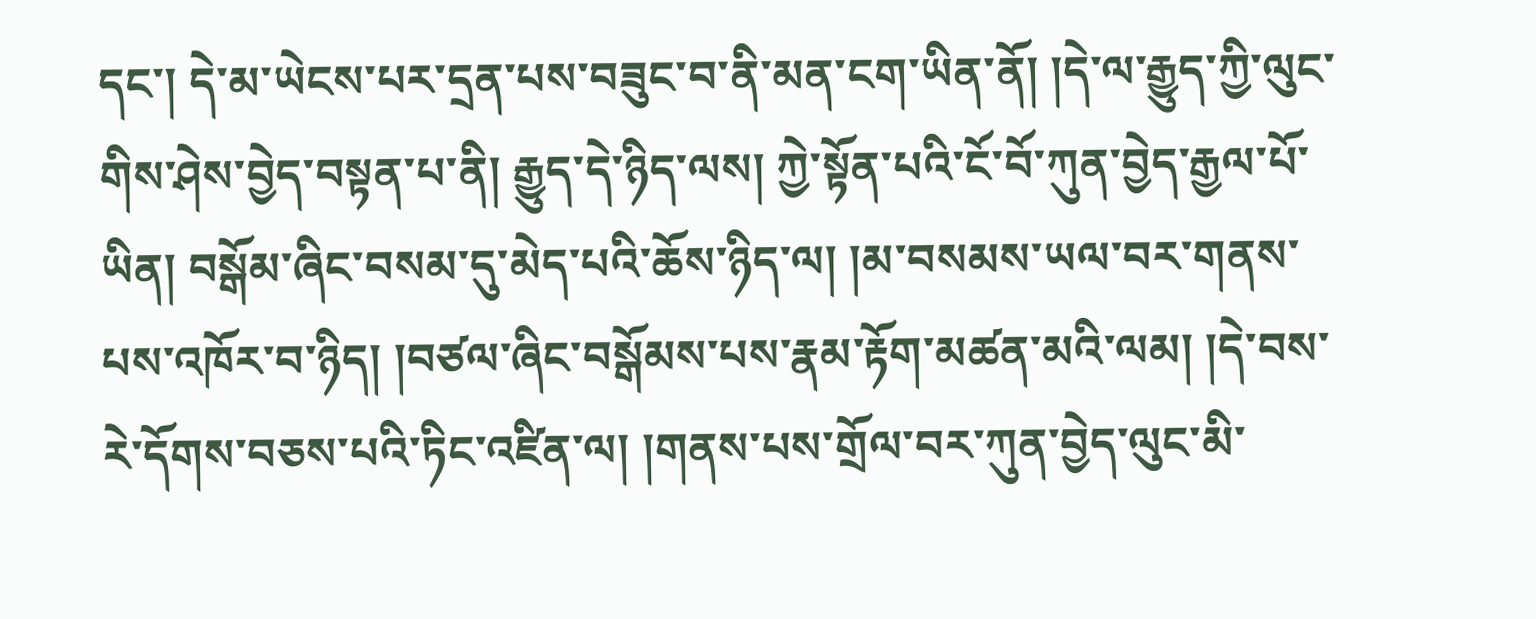དང་། དེ་མ་ཡེངས་པར་དྲན་པས་བཟུང་བ་ནི་མན་ངག་ཡིན་ནོ། །དེ་ལ་རྒྱུད་ཀྱི་ལུང་གིས་ཤེས་བྱེད་བསྟན་པ་ནི། རྒྱུད་དེ་ཉིད་ལས། ཀྱེ་སྟོན་པའི་ངོ་བོ་ཀུན་བྱེད་རྒྱལ་པོ་ཡིན། བསྒོམ་ཞིང་བསམ་དུ་མེད་པའི་ཆོས་ཉིད་ལ། །མ་བསམས་ཡལ་བར་གནས་པས་འཁོར་བ་ཉིད། །བཙལ་ཞིང་བསྒོམས་པས་རྣམ་རྟོག་མཚན་མའི་ལམ། །དེ་བས་རེ་དོགས་བཅས་པའི་ཏིང་འཛིན་ལ། །གནས་པས་གྲོལ་བར་ཀུན་བྱེད་ལུང་མི་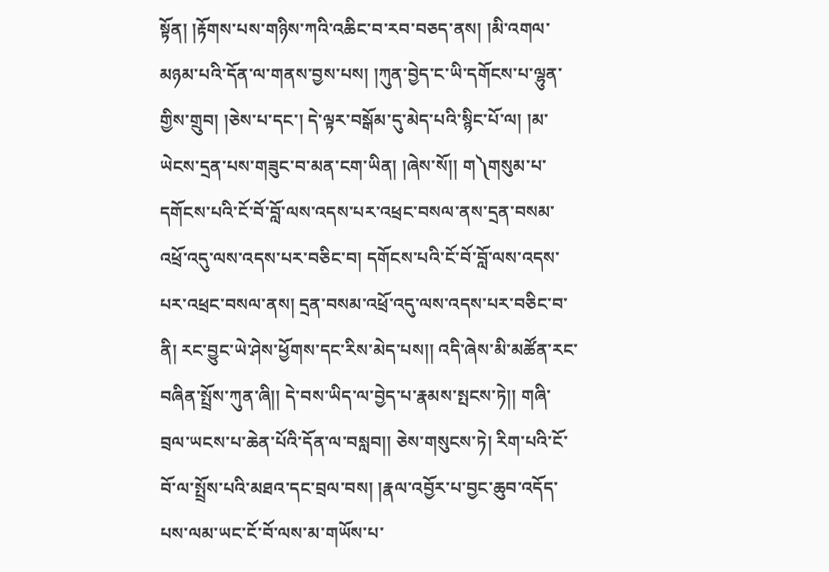སྟོན། །རྟོགས་པས་གཉིས་ཀའི་འཆིང་བ་རབ་བཅད་ནས། །མི་འགལ་མཉམ་པའི་དོན་ལ་གནས་བྱས་པས། །ཀུན་བྱེད་ང་ཡི་དགོངས་པ་ལྷུན་གྱིས་གྲུབ། །ཅེས་པ་དང་། དེ་ལྟར་བསྒོམ་དུ་མེད་པའི་སྙིང་པོ་ལ། །མ་ཡེངས་དྲན་པས་གཟུང་བ་མན་ངག་ཡིན། །ཞེས་སོ།། ག༽གསུམ་པ་དགོངས་པའི་ངོ་བོ་བློ་ལས་འདས་པར་འཕྲང་བསལ་ནས་དྲན་བསམ་འཕྲོ་འདུ་ལས་འདས་པར་བཅིང་བ། དགོངས་པའི་ངོ་བོ་བློ་ལས་འདས་པར་འཕྲང་བསལ་ནས། དྲན་བསམ་འཕྲོ་འདུ་ལས་འདས་པར་བཅིང་བ་ནི། རང་བྱུང་ཡེ་ཤེས་ཕྱོགས་དང་རིས་མེད་པས།། འདི་ཞེས་མི་མཚོན་རང་བཞིན་སྤྲོས་ཀུན་ཞི།། དེ་བས་ཡིད་ལ་བྱེད་པ་རྣམས་སྤངས་ཏེ།། གཞི་བྲལ་ཡངས་པ་ཆེན་པོའི་དོན་ལ་བསླབ།། ཅེས་གསུངས་ཏེ། རིག་པའི་ངོ་བོ་ལ་སྤྲོས་པའི་མཐའ་དང་བྲལ་བས། །རྣལ་འབྱོར་པ་བྱང་ཆུབ་འདོད་པས་ལམ་ཡང་ངོ་བོ་ལས་མ་གཡོས་པ་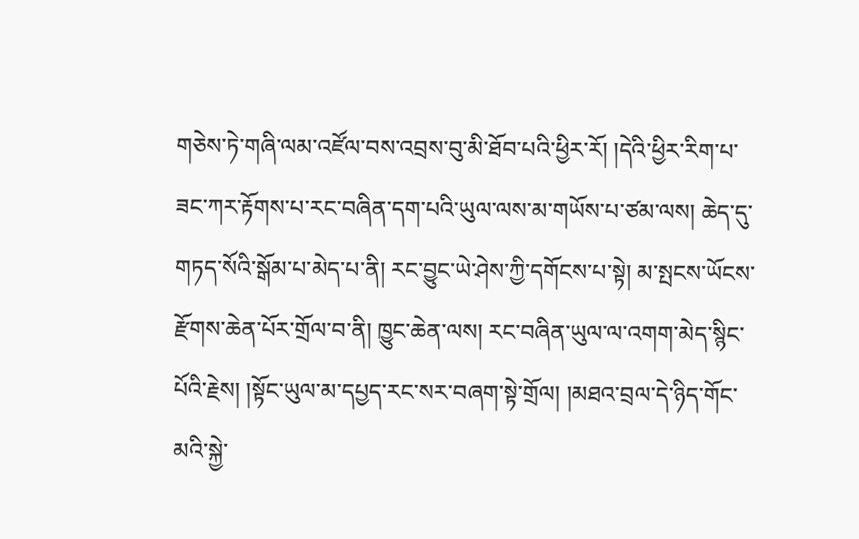གཅེས་ཏེ་གཞི་ལམ་འཛོལ་བས་འབྲས་བུ་མི་ཐོབ་པའི་ཕྱིར་རོ། །དེའི་ཕྱིར་རིག་པ་ཟང་ཀར་རྟོགས་པ་རང་བཞིན་དག་པའི་ཡུལ་ལས་མ་གཡོས་པ་ཙམ་ལས། ཆེད་དུ་གཏད་སོའི་སྒོམ་པ་མེད་པ་ནི། རང་བྱུང་ཡེ་ཤེས་ཀྱི་དགོངས་པ་སྟེ། མ་སྤངས་ཡོངས་རྫོགས་ཆེན་པོར་གྲོལ་བ་ནི། ཁྱུང་ཆེན་ལས། རང་བཞིན་ཡུལ་ལ་འགག་མེད་སྙིང་པོའི་རྗེས། །སྟོང་ཡུལ་མ་དཔྱད་རང་སར་བཞག་སྟེ་གྲོལ། །མཐའ་བྲལ་དེ་ཉིད་གོང་མའི་སྐྱེ་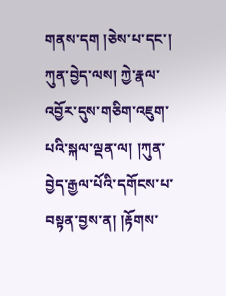གནས་དག །ཅེས་པ་དང་། ཀུན་བྱེད་ལས། ཀྱེ་རྣལ་འབྱོར་དུས་གཅིག་འཇུག་པའི་སྐལ་ལྡན་ལ། །ཀུན་བྱེད་རྒྱལ་པོའི་དགོངས་པ་བསྟན་བྱས་ན། །རྟོགས་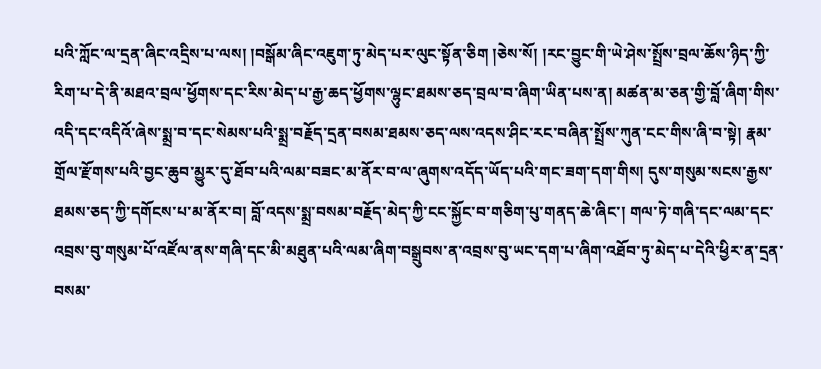པའི་ཀློང་ལ་དྲན་ཞིང་འདྲིས་པ་ལས། །བསྒོམ་ཞིང་འཇུག་ཏུ་མེད་པར་ལུང་སྟོན་ཅིག །ཅེས་སོ། །རང་བྱུང་གི་ཡེ་ཤེས་སྤྲོས་བྲལ་ཆོས་ཉིད་ཀྱི་རིག་པ་དེ་ནི་མཐའ་བྲལ་ཕྱོགས་དང་རིས་མེད་པ་རྒྱ་ཆད་ཕྱོགས་ལྷུང་ཐམས་ཅད་བྲལ་བ་ཞིག་ཡིན་པས་ན། མཚན་མ་ཅན་གྱི་བློ་ཞིག་གིས་འདི་དང་འདིའོ་ཞེས་སྨྲ་བ་དང་སེམས་པའི་སྨྲ་བརྗོད་དྲན་བསམ་ཐམས་ཅད་ལས་འདས་ཤིང་རང་བཞིན་སྤྲོས་ཀུན་ངང་གིས་ཞི་བ་སྟེ། རྣམ་གྲོལ་རྫོགས་པའི་བྱང་ཆུབ་མྱུར་དུ་ཐོབ་པའི་ལམ་བཟང་མ་ནོར་བ་ལ་ཞུགས་འདོད་ཡོད་པའི་གང་ཟག་དག་གིས། དུས་གསུམ་སངས་རྒྱས་ཐམས་ཅད་ཀྱི་དགོངས་པ་མ་ནོར་བ། བློ་འདས་སྨྲ་བསམ་བརྗོད་མེད་ཀྱི་ངང་སྐྱོང་བ་གཅིག་པུ་གནད་ཆེ་ཞིང་། གལ་ཏེ་གཞི་དང་ལམ་དང་འབྲས་བུ་གསུམ་པོ་འཛོལ་ནས་གཞི་དང་མི་མཐུན་པའི་ལམ་ཞིག་བསྒྲུབས་ན་འབྲས་བུ་ཡང་དག་པ་ཞིག་འཐོབ་ཏུ་མེད་པ་དེའི་ཕྱིར་ན་དྲན་བསམ་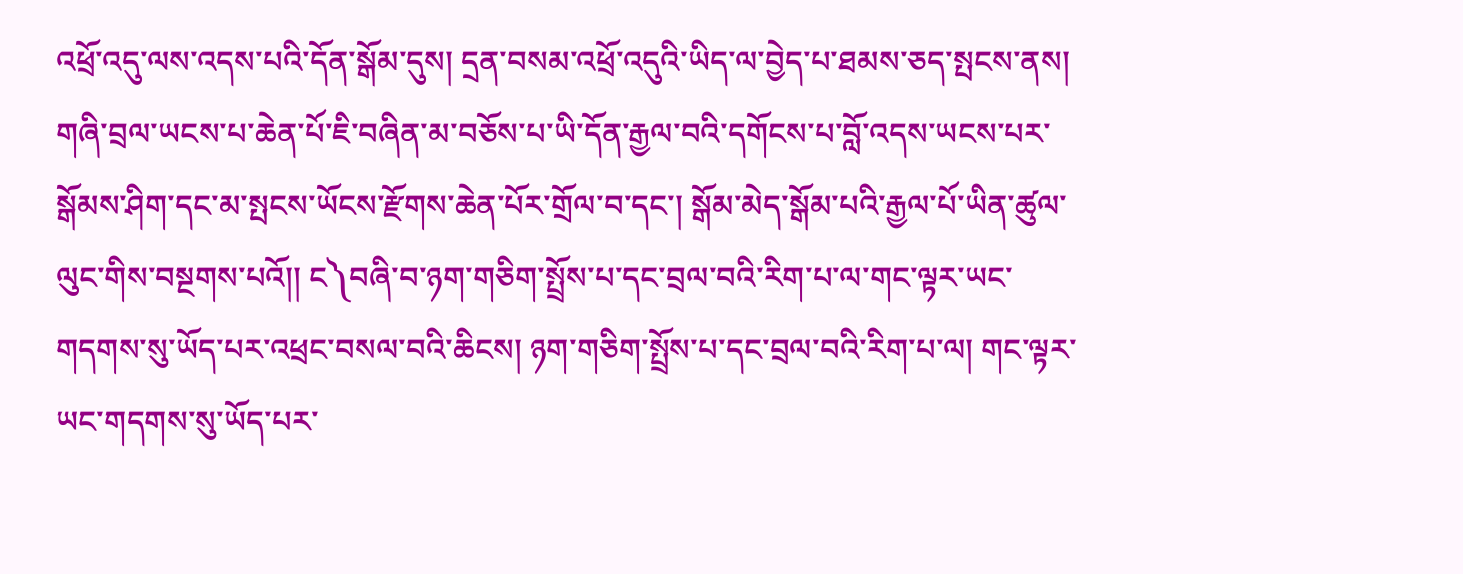འཕྲོ་འདུ་ལས་འདས་པའི་དོན་སྒོམ་དུས། དྲན་བསམ་འཕྲོ་འདུའི་ཡིད་ལ་བྱེད་པ་ཐམས་ཅད་སྤངས་ནས། གཞི་བྲལ་ཡངས་པ་ཆེན་པོ་ཇི་བཞིན་མ་བཅོས་པ་ཡི་དོན་རྒྱལ་བའི་དགོངས་པ་བློ་འདས་ཡངས་པར་སྒོམས་ཤིག་དང་མ་སྤངས་ཡོངས་རྫོགས་ཆེན་པོར་གྲོལ་བ་དང་། སྒོམ་མེད་སྒོམ་པའི་རྒྱལ་པོ་ཡིན་ཚུལ་ལུང་གིས་བསྔགས་པའོ།། ང༽བཞི་བ་ཉག་གཅིག་སྤྲོས་པ་དང་བྲལ་བའི་རིག་པ་ལ་གང་ལྟར་ཡང་གདགས་སུ་ཡོད་པར་འཕྲང་བསལ་བའི་ཆིངས། ཉག་གཅིག་སྤྲོས་པ་དང་བྲལ་བའི་རིག་པ་ལ། གང་ལྟར་ཡང་གདགས་སུ་ཡོད་པར་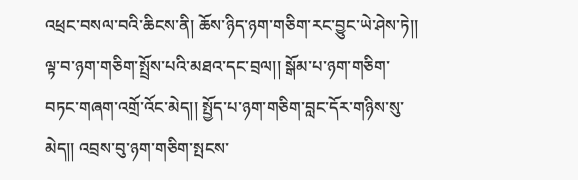འཕྲང་བསལ་བའི་ཆིངས་ནི། ཆོས་ཉིད་ཉག་གཅིག་རང་བྱུང་ཡེ་ཤེས་ཏེ།། ལྟ་བ་ཉག་གཅིག་སྤྲོས་པའི་མཐའ་དང་བྲལ།། སྒོམ་པ་ཉག་གཅིག་བཏང་གཞག་འགྲོ་འོང་མེད།། སྤྱོད་པ་ཉག་གཅིག་བླང་དོར་གཉིས་སུ་མེད།། འབྲས་བུ་ཉག་གཅིག་སྤངས་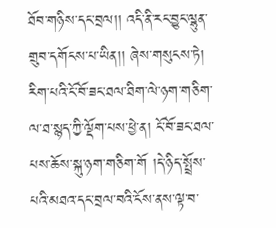ཐོབ་གཉིས་དང་བྲལ།། འདི་ནི་རང་བྱུང་ལྷུན་གྲུབ་དགོངས་པ་ཡིན།། ཞེས་གསུངས་ཏེ། རིག་པའི་ངོ་བོ་ཟང་ཐལ་ཐིག་ལེ་ཉག་གཅིག་ལ་ཐ་སྙད་ཀྱི་ལྡོག་པས་ཕྱེ་ན། ངོ་བོ་ཟང་ཐལ་པས་ཆོས་སྐུ་ཉག་གཅིག་གོ །དེ་ཉིད་སྤྲོས་པའི་མཐའ་དང་བྲལ་བའི་ངོས་ནས་ལྟ་བ་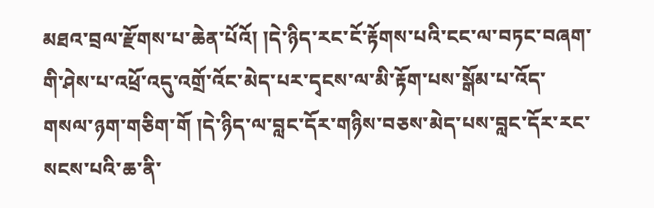མཐའ་བྲལ་རྫོགས་པ་ཆེན་པོའོ། །དེ་ཉིད་རང་ངོ་རྟོགས་པའི་ངང་ལ་བཏང་བཞག་གི་ཤེས་པ་འཕྲོ་འདུ་འགྲོ་འོང་མེད་པར་དྭངས་ལ་མི་རྟོག་པས་སྒོམ་པ་འོད་གསལ་ཉག་གཅིག་གོ །དེ་ཉིད་ལ་བླང་དོར་གཉིས་བཅས་མེད་པས་བླང་དོར་རང་སངས་པའི་ཆ་ནི་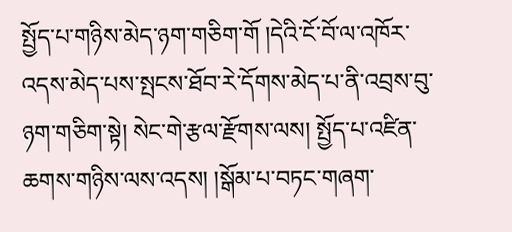སྤྱོད་པ་གཉིས་མེད་ཉག་གཅིག་གོ །དེའི་ངོ་བོ་ལ་འཁོར་འདས་མེད་པས་སྤངས་ཐོབ་རེ་དོགས་མེད་པ་ནི་འབྲས་བུ་ཉག་གཅིག་སྟེ། སེང་གེ་རྩལ་རྫོགས་ལས། སྤྱོད་པ་འཛིན་ཆགས་གཉིས་ལས་འདས། །སྒོམ་པ་བཏང་གཞག་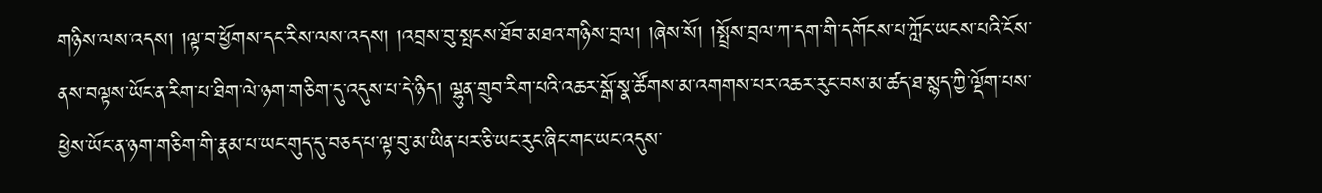གཉིས་ལས་འདས། །ལྟ་བ་ཕྱོགས་དང་རིས་ལས་འདས། །འབྲས་བུ་སྤངས་ཐོབ་མཐའ་གཉིས་བྲལ། །ཞེས་སོ། །སྤྲོས་བྲལ་ཀ་དག་གི་དགོངས་པ་ཀློང་ཡངས་པའི་ངོས་ནས་བལྟས་ཡོང་ན་རིག་པ་ཐིག་ལེ་ཉག་གཅིག་དུ་འདུས་པ་དེ་ཉིད། ལྷུན་གྲུབ་རིག་པའི་འཆར་སྒོ་སྣ་ཚོགས་མ་འགགས་པར་འཆར་རུང་བས་མ་ཚད་ཐ་སྙད་ཀྱི་ལྡོག་པས་ཕྱེས་ཡོང་ན་ཉག་གཅིག་གི་རྣམ་པ་ཡང་གུད་དུ་བཅད་པ་ལྟ་བུ་མ་ཡིན་པར་ཅི་ཡང་རུང་ཞིང་གང་ཡང་འདུས་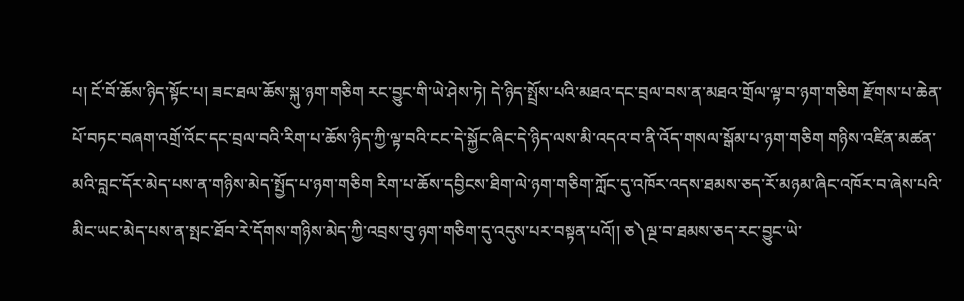པ། ངོ་བོ་ཆོས་ཉིད་སྟོང་པ། ཟང་ཐལ་ཆོས་སྐུ་ཉག་གཅིག རང་བྱུང་གི་ཡེ་ཤེས་ཏེ། དེ་ཉིད་སྤྲོས་པའི་མཐའ་དང་བྲལ་བས་ན་མཐའ་གྲོལ་ལྟ་བ་ཉག་གཅིག རྫོགས་པ་ཆེན་པོ་བཏང་བཞག་འགྲོ་འོང་དང་བྲལ་བའི་རིག་པ་ཆོས་ཉིད་ཀྱི་ལྟ་བའི་ངང་དེ་སྐྱོང་ཞིང་དེ་ཉིད་ལས་མི་འདའ་བ་ནི་འོད་གསལ་སྒོམ་པ་ཉག་གཅིག གཉིས་འཛིན་མཚན་མའི་བླང་དོར་མེད་པས་ན་གཉིས་མེད་སྤྱོད་པ་ཉག་གཅིག རིག་པ་ཆོས་དབྱིངས་ཐིག་ལེ་ཉག་གཅིག་ཀློང་དུ་འཁོར་འདས་ཐམས་ཅད་རོ་མཉམ་ཞིང་འཁོར་བ་ཞེས་པའི་མིང་ཡང་མེད་པས་ན་སྤང་ཐོབ་རེ་དོགས་གཉིས་མེད་ཀྱི་འབྲས་བུ་ཉག་གཅིག་དུ་འདུས་པར་བསྟན་པའོ།། ཅ༽ལྔ་བ་ཐམས་ཅད་རང་བྱུང་ཡེ་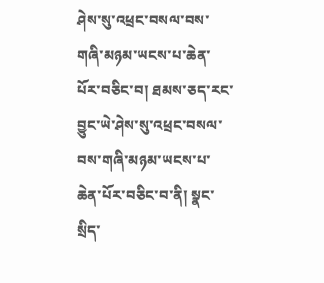ཤེས་སུ་འཕྲང་བསལ་བས་གཞི་མཉམ་ཡངས་པ་ཆེན་པོར་བཅིང་བ། ཐམས་ཅད་རང་བྱུང་ཡེ་ཤེས་སུ་འཕྲང་བསལ་བས་གཞི་མཉམ་ཡངས་པ་ཆེན་པོར་བཅིང་བ་ནི། སྣང་སྲིད་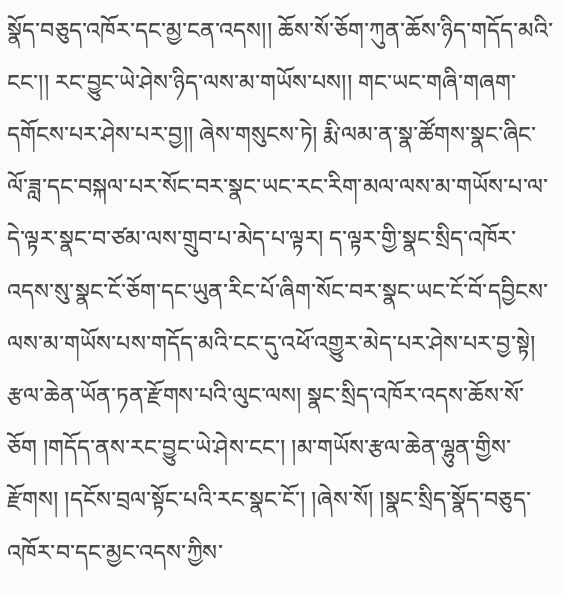སྣོད་བཅུད་འཁོར་དང་མྱ་ངན་འདས།། ཆོས་སོ་ཅོག་ཀུན་ཆོས་ཉིད་གདོད་མའི་ངང་།། རང་བྱུང་ཡེ་ཤེས་ཉིད་ལས་མ་གཡོས་པས།། གང་ཡང་གཞི་གཞག་དགོངས་པར་ཤེས་པར་བྱ།། ཞེས་གསུངས་ཏེ། རྨི་ལམ་ན་སྣ་ཚོགས་སྣང་ཞིང་ལོ་ཟླ་དང་བསྐལ་པར་སོང་བར་སྣང་ཡང་རང་རིག་མལ་ལས་མ་གཡོས་པ་ལ་དེ་ལྟར་སྣང་བ་ཙམ་ལས་གྲུབ་པ་མེད་པ་ལྟར། ད་ལྟར་གྱི་སྣང་སྲིད་འཁོར་འདས་སུ་སྣང་ངོ་ཅོག་དང་ཡུན་རིང་པོ་ཞིག་སོང་བར་སྣང་ཡང་ངོ་བོ་དབྱིངས་ལས་མ་གཡོས་པས་གདོད་མའི་ངང་དུ་འཕོ་འགྱུར་མེད་པར་ཤེས་པར་བྱ་སྟེ། རྩལ་ཆེན་ཡོན་ཏན་རྫོགས་པའི་ལུང་ལས། སྣང་སྲིད་འཁོར་འདས་ཆོས་སོ་ཅོག །གདོད་ནས་རང་བྱུང་ཡེ་ཤེས་ངང་། །མ་གཡོས་རྩལ་ཆེན་ལྷུན་གྱིས་རྫོགས། །དངོས་བྲལ་སྟོང་པའི་རང་སྣང་ངོ་། །ཞེས་སོ། །སྣང་སྲིད་སྣོད་བཅུད་འཁོར་བ་དང་མྱང་འདས་ཀྱིས་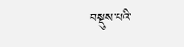བསྡུས་པའི་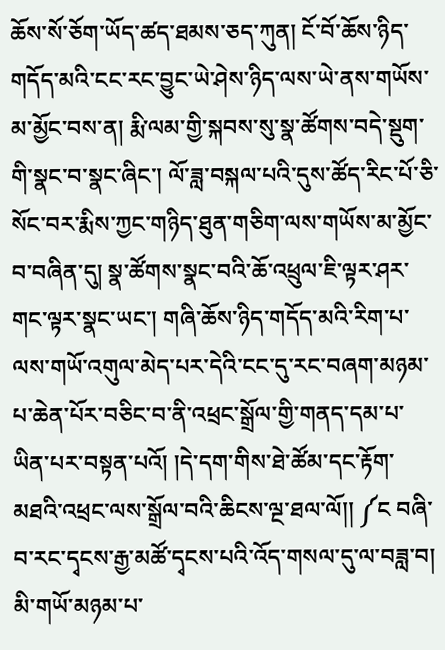ཆོས་སོ་ཅོག་ཡོད་ཚད་ཐམས་ཅད་ཀུན། ངོ་བོ་ཆོས་ཉིད་གདོད་མའི་ངང་རང་བྱུང་ཡེ་ཤེས་ཉིད་ལས་ཡེ་ནས་གཡོས་མ་མྱོང་བས་ན། རྨི་ལམ་གྱི་སྐབས་སུ་སྣ་ཚོགས་བདེ་སྡུག་གི་སྣང་བ་སྣང་ཞིང་། ལོ་ཟླ་བསྐལ་པའི་དུས་ཚོད་རིང་པོ་ཅི་སོང་བར་རྨིས་ཀྱང་གཉིད་ཐུན་གཅིག་ལས་གཡོས་མ་མྱོང་བ་བཞིན་དུ། སྣ་ཚོགས་སྣང་བའི་ཆོ་འཕྲུལ་ཇི་ལྟར་ཤར་གང་ལྟར་སྣང་ཡང་། གཞི་ཆོས་ཉིད་གདོད་མའི་རིག་པ་ལས་གཡོ་འགུལ་མེད་པར་དེའི་ངང་དུ་རང་བཞག་མཉམ་པ་ཆེན་པོར་བཅིང་བ་ནི་འཕྲང་སྒྲོལ་གྱི་གནད་དམ་པ་ཡིན་པར་བསྟན་པའོ། །དེ་དག་གིས་ཐེ་ཚོམ་དང་རྟོག་མཐའི་འཕྲང་ལས་སྒྲོལ་བའི་ཆིངས་ལྔ་ཐལ་ལོ།། ༼ང བཞི་བ་རང་དྭངས་རྒྱ་མཚོ་དྭངས་པའི་འོད་གསལ་དུ་ལ་བཟླ་བ། མི་གཡོ་མཉམ་པ་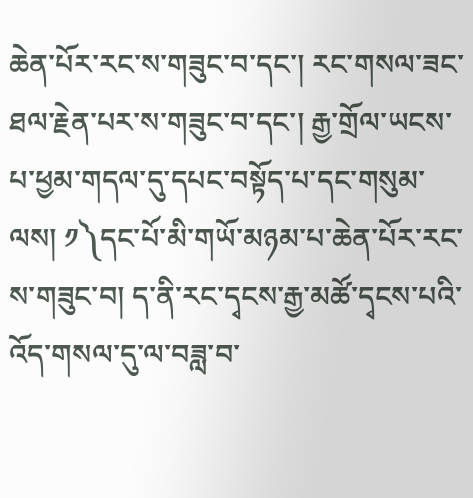ཆེན་པོར་རང་ས་གཟུང་བ་དང་། རང་གསལ་ཟང་ཐལ་རྗེན་པར་ས་གཟུང་བ་དང་། རྒྱ་གྲོལ་ཡངས་པ་ཕྱམ་གདལ་དུ་དཔང་བསྟོད་པ་དང་གསུམ་ལས། ༡༽དང་པོ་མི་གཡོ་མཉམ་པ་ཆེན་པོར་རང་ས་གཟུང་བ། ད་ནི་རང་དྭངས་རྒྱ་མཚོ་དྭངས་པའི་འོད་གསལ་དུ་ལ་བཟླ་བ་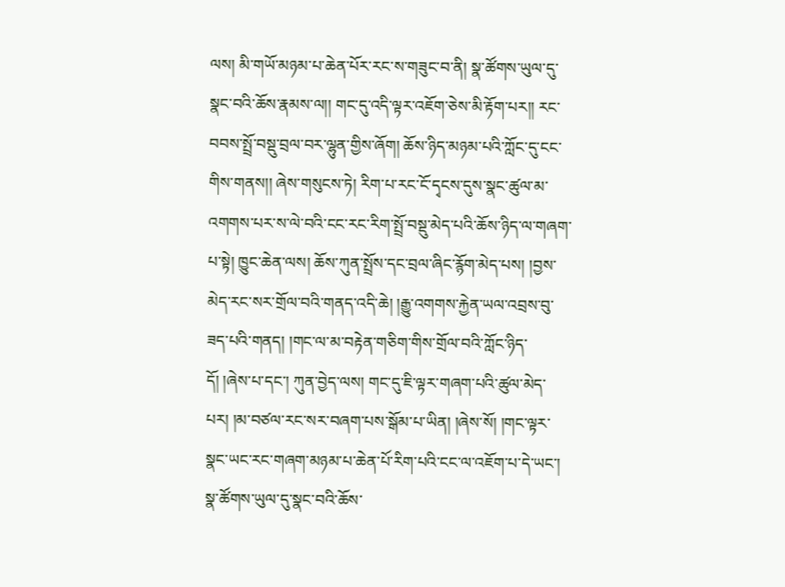ལས། མི་གཡོ་མཉམ་པ་ཆེན་པོར་རང་ས་གཟུང་བ་ནི། སྣ་ཚོགས་ཡུལ་དུ་སྣང་བའི་ཆོས་རྣམས་ལ།། གང་དུ་འདི་ལྟར་འཇོག་ཅེས་མི་རྟོག་པར།། རང་བབས་སྤྲོ་བསྡུ་བྲལ་བར་ལྷུན་གྱིས་ཞོག། ཆོས་ཉིད་མཉམ་པའི་ཀློང་དུ་ངང་གིས་གནས།། ཞེས་གསུངས་ཏེ། རིག་པ་རང་ངོ་དྭངས་དུས་སྣང་ཚུལ་མ་འགགས་པར་ས་ལེ་བའི་ངང་རང་རིག་སྤྲོ་བསྡུ་མེད་པའི་ཆོས་ཉིད་ལ་གཞག་པ་སྟེ། ཁྱུང་ཆེན་ལས། ཆོས་ཀུན་སྤྲོས་དང་བྲལ་ཞིང་རྙོག་མེད་པས། །བྱས་མེད་རང་སར་གྲོལ་བའི་གནད་འདི་ཆེ། །རྒྱུ་འགགས་རྐྱེན་ཡལ་འབྲས་བུ་ཟད་པའི་གནད། །གང་ལ་མ་བརྟེན་གཅིག་གིས་གྲོལ་བའི་ཀློང་ཉིད་དོ། །ཞེས་པ་དང་། ཀུན་བྱེད་ལས། གང་དུ་ཇི་ལྟར་གཞག་པའི་ཚུལ་མེད་པར། །མ་བཙལ་རང་སར་བཞག་པས་སྒོམ་པ་ཡིན། །ཞེས་སོ། །གང་ལྟར་སྣང་ཡང་རང་གཞག་མཉམ་པ་ཆེན་པོ་རིག་པའི་ངང་ལ་འཇོག་པ་དེ་ཡང་། སྣ་ཚོགས་ཡུལ་དུ་སྣང་བའི་ཆོས་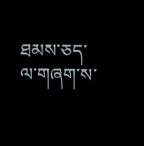ཐམས་ཅད་ལ་གཞག་ས་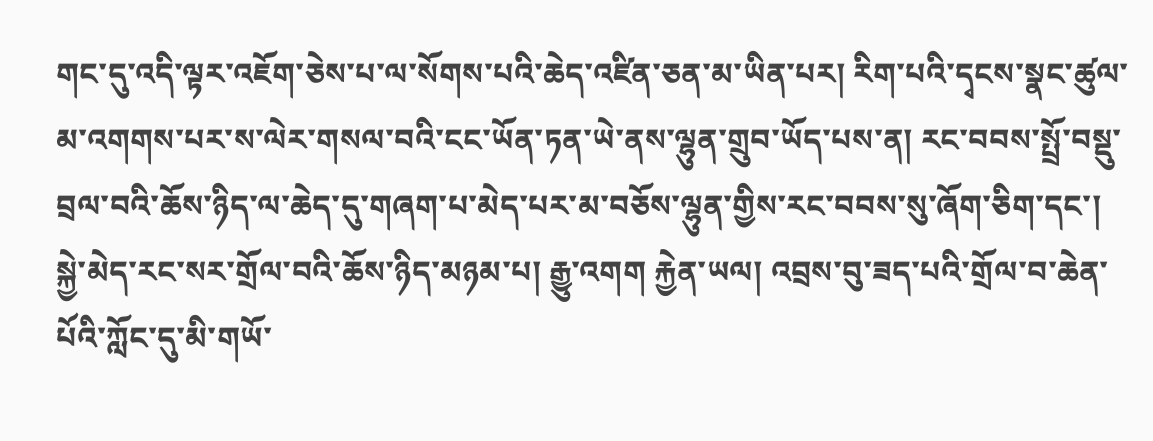གང་དུ་འདི་ལྟར་འཇོག་ཅེས་པ་ལ་སོགས་པའི་ཆེད་འཛིན་ཅན་མ་ཡིན་པར། རིག་པའི་དྭངས་སྣང་ཚུལ་མ་འགགས་པར་ས་ལེར་གསལ་བའི་ངང་ཡོན་ཏན་ཡེ་ནས་ལྷུན་གྲུབ་ཡོད་པས་ན། རང་བབས་སྤྲོ་བསྡུ་བྲལ་བའི་ཆོས་ཉིད་ལ་ཆེད་དུ་གཞག་པ་མེད་པར་མ་བཅོས་ལྷུན་གྱིས་རང་བབས་སུ་ཞོག་ཅིག་དང་། སྐྱེ་མེད་རང་སར་གྲོལ་བའི་ཆོས་ཉིད་མཉམ་པ། རྒྱུ་འགག རྐྱེན་ཡལ། འབྲས་བུ་ཟད་པའི་གྲོལ་བ་ཆེན་པོའི་ཀློང་དུ་མི་གཡོ་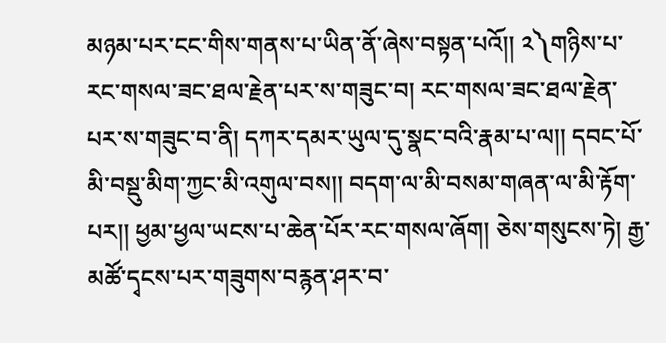མཉམ་པར་ངང་གིས་གནས་པ་ཡིན་ནོ་ཞེས་བསྟན་པའོ།། ༢༽གཉིས་པ་རང་གསལ་ཟང་ཐལ་རྗེན་པར་ས་གཟུང་བ། རང་གསལ་ཟང་ཐལ་རྗེན་པར་ས་གཟུང་བ་ནི། དཀར་དམར་ཡུལ་དུ་སྣང་བའི་རྣམ་པ་ལ།། དབང་པོ་མི་བསྡུ་མིག་ཀྱང་མི་འགུལ་བས།། བདག་ལ་མི་བསམ་གཞན་ལ་མི་རྟོག་པར།། ཕྱམ་ཕྱལ་ཡངས་པ་ཆེན་པོར་རང་གསལ་ཞོག། ཅེས་གསུངས་ཏེ། རྒྱ་མཚོ་དྭངས་པར་གཟུགས་བརྙན་ཤར་བ་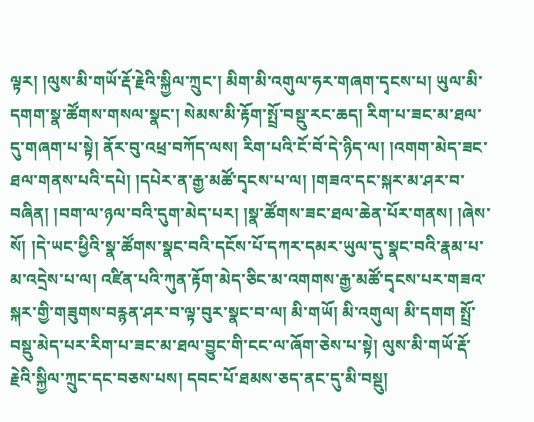ལྟར། །ལུས་མི་གཡོ་རྡོ་རྗེའི་སྐྱིལ་ཀྲུང་། མིག་མི་འགུལ་ཧར་གཞག་དྭངས་པ། ཡུལ་མི་དགག་སྣ་ཚོགས་གསལ་སྣང་། སེམས་མི་རྟོག་སྤྲོ་བསྡུ་རང་ཆད། རིག་པ་ཟང་མ་ཐལ་དུ་གཞག་པ་སྟེ། ནོར་བུ་འཕྲ་བཀོད་ལས། རིག་པའི་ངོ་བོ་དེ་ཉིད་ལ། །འགག་མེད་ཟང་ཐལ་གནས་པའི་དཔེ། །དཔེར་ན་རྒྱ་མཚོ་དྭངས་པ་ལ། །གཟའ་དང་སྐར་མ་ཤར་བ་བཞིན། །བག་ལ་ཉལ་བའི་དུག་མེད་པར། །སྣ་ཚོགས་ཟང་ཐལ་ཆེན་པོར་གནས། །ཞེས་སོ། །དེ་ཡང་ཕྱིའི་སྣ་ཚོགས་སྣང་བའི་དངོས་པོ་དཀར་དམར་ཡུལ་དུ་སྣང་བའི་རྣམ་པ་མ་འདྲེས་པ་ལ། འཛིན་པའི་ཀུན་རྟོག་མེད་ཅིང་མ་འགགས་རྒྱ་མཚོ་དྭངས་པར་གཟའ་སྐར་གྱི་གཟུགས་བརྙན་ཤར་བ་ལྟ་བུར་སྣང་བ་ལ། མི་གཡོ། མི་འགུལ། མི་དགག སྤྲོ་བསྡུ་མེད་པར་རིག་པ་ཟང་མ་ཐལ་བྱུང་གི་ངང་ལ་ཞོག་ཅེས་པ་སྟེ། ལུས་མི་གཡོ་རྡོ་རྗེའི་སྐྱིལ་ཀྲུང་དང་བཅས་པས། དབང་པོ་ཐམས་ཅད་ནང་དུ་མི་བསྡུ།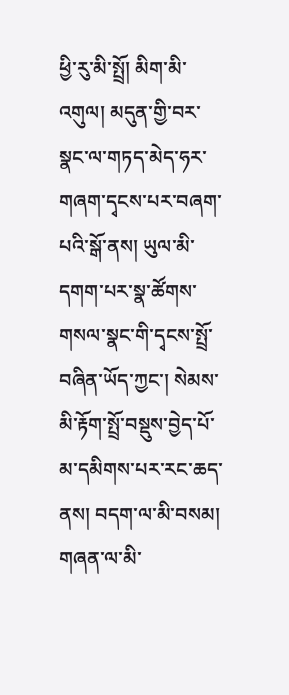ཕྱི་རུ་མི་སྤྲོ། མིག་མི་འགུལ། མདུན་གྱི་བར་སྣང་ལ་གཏད་མེད་ཧར་གཞག་དྭངས་པར་བཞག་པའི་སྒོ་ནས། ཡུལ་མི་དགག་པར་སྣ་ཚོགས་གསལ་སྣང་གི་དྭངས་སྤྲོ་བཞིན་ཡོད་ཀྱང་། སེམས་མི་རྟོག་སྤྲོ་བསྡུས་བྱེད་པོ་མ་དམིགས་པར་རང་ཆད་ནས། བདག་ལ་མི་བསམ། གཞན་ལ་མི་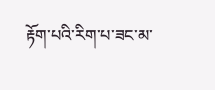རྟོག་པའི་རིག་པ་ཟང་མ་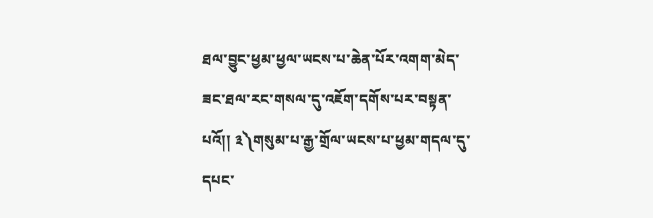ཐལ་བྱུང་ཕྱམ་ཕྱལ་ཡངས་པ་ཆེན་པོར་འགག་མེད་ཟང་ཐལ་རང་གསལ་དུ་འཇོག་དགོས་པར་བསྟན་པའོ།། ༣༽གསུམ་པ་རྒྱ་གྲོལ་ཡངས་པ་ཕྱམ་གདལ་དུ་དཔང་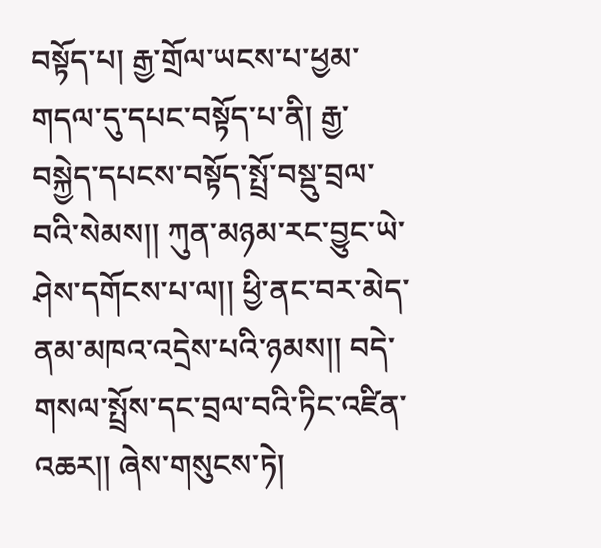བསྟོད་པ། རྒྱ་གྲོལ་ཡངས་པ་ཕྱམ་གདལ་དུ་དཔང་བསྟོད་པ་ནི། རྒྱ་བསྐྱེད་དཔངས་བསྟོད་སྤྲོ་བསྡུ་བྲལ་བའི་སེམས།། ཀུན་མཉམ་རང་བྱུང་ཡེ་ཤེས་དགོངས་པ་ལ།། ཕྱི་ནང་བར་མེད་ནམ་མཁའ་འདྲེས་པའི་ཉམས།། བདེ་གསལ་སྤྲོས་དང་བྲལ་བའི་ཏིང་འཛིན་འཆར།། ཞེས་གསུངས་ཏེ།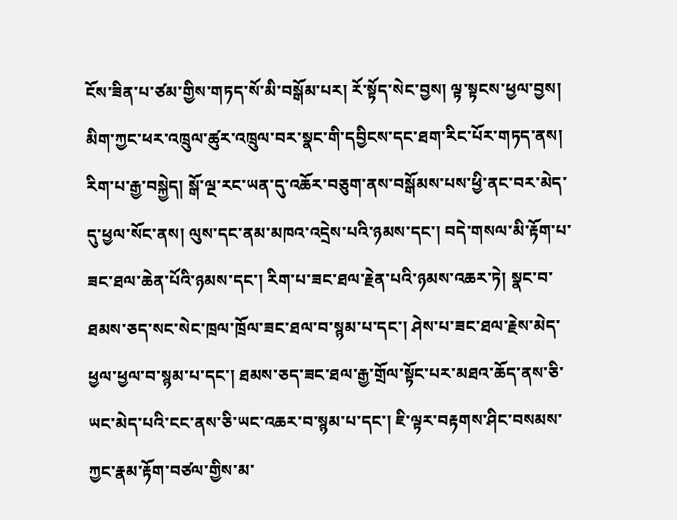ངོས་ཟིན་པ་ཙམ་གྱིས་གཏད་སོ་མི་བསྒོམ་པར། རོ་སྟོད་སེང་བྱས། ལྟ་སྟངས་ཕྱལ་བྱས། མིག་ཀྱང་ཕར་འཁྲུལ་ཚུར་འཁྲུལ་བར་སྣང་གི་དབྱིངས་དང་ཐག་རིང་པོར་གཏད་ནས། རིག་པ་རྒྱ་བསྐྱེད། སྒོ་ལྔ་རང་ཡན་དུ་འཆོར་བཅུག་ནས་བསྒོམས་པས་ཕྱི་ནང་བར་མེད་དུ་ཕྱལ་སོང་ནས། ལུས་དང་ནམ་མཁའ་འདྲེས་པའི་ཉམས་དང་། བདེ་གསལ་མི་རྟོག་པ་ཟང་ཐལ་ཆེན་པོའི་ཉམས་དང་། རིག་པ་ཟང་ཐལ་རྗེན་པའི་ཉམས་འཆར་ཏེ། སྣང་བ་ཐམས་ཅད་སང་སེང་ཁྲལ་ཁྲོལ་ཟང་ཐལ་བ་སྙམ་པ་དང་། ཤེས་པ་ཟང་ཐལ་རྗེས་མེད་ཕྱལ་ཕྱལ་བ་སྙམ་པ་དང་། ཐམས་ཅད་ཟང་ཐལ་རྒྱ་གྲོལ་སྟོང་པར་མཐའ་ཆོད་ནས་ཅི་ཡང་མེད་པའི་ངང་ནས་ཅི་ཡང་འཆར་བ་སྙམ་པ་དང་། ཇི་ལྟར་བརྟགས་ཤིང་བསམས་ཀྱང་རྣམ་རྟོག་བཙལ་གྱིས་མ་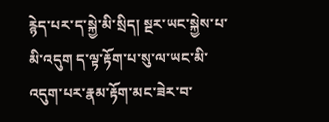རྙེད་པར་ད་སྐྱེ་མི་སྲིད། སྔར་ཡང་སྐྱེས་པ་མི་འདུག ད་ལྟ་རྟོག་པ་སུ་ལ་ཡང་མི་འདུག་པར་རྣམ་རྟོག་མང་ཟེར་བ་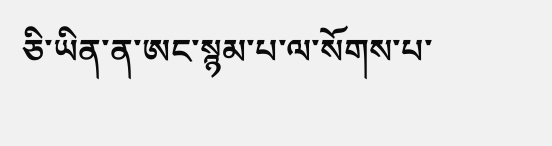ཅི་ཡིན་ན་ཨང་སྙམ་པ་ལ་སོགས་པ་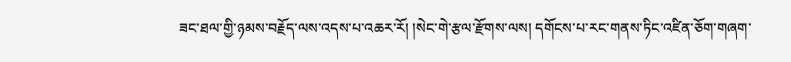ཟང་ཐལ་གྱི་ཉམས་བརྗོད་ལས་འདས་པ་འཆར་རོ། །སེང་གེ་རྩལ་རྫོགས་ལས། དགོངས་པ་རང་གནས་ཏིང་འཛིན་ཅོག་གཞག་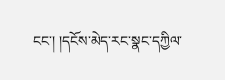ངང་། །དངོས་མེད་རང་སྣང་དཀྱིལ་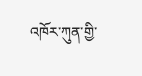འཁོར་ཀུན་གྱི་